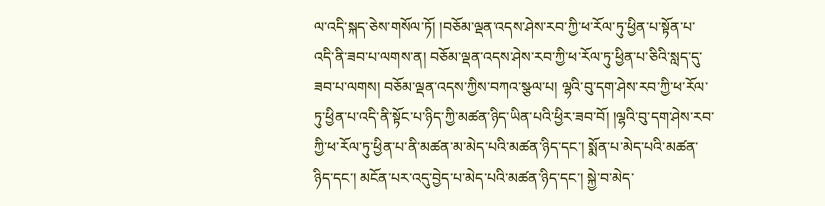ལ་འདི་སྐད་ཅེས་གསོལ་ཏོ། །བཅོམ་ལྡན་འདས་ཤེས་རབ་ཀྱི་ཕ་རོལ་ཏུ་ཕྱིན་པ་སྟོན་པ་འདི་ནི་ཟབ་པ་ལགས་ན། བཅོམ་ལྡན་འདས་ཤེས་རབ་ཀྱི་ཕ་རོལ་ཏུ་ཕྱིན་པ་ཅིའི་སླད་དུ་ཟབ་པ་ལགས། བཅོམ་ལྡན་འདས་ཀྱིས་བཀའ་སྩལ་པ། ལྷའི་བུ་དག་ཤེས་རབ་ཀྱི་ཕ་རོལ་ཏུ་ཕྱིན་པ་འདི་ནི་སྟོང་པ་ཉིད་ཀྱི་མཚན་ཉིད་ཡིན་པའི་ཕྱིར་ཟབ་བོ། །ལྷའི་བུ་དག་ཤེས་རབ་ཀྱི་ཕ་རོལ་ཏུ་ཕྱིན་པ་ནི་མཚན་མ་མེད་པའི་མཚན་ཉིད་དང་། སྨོན་པ་མེད་པའི་མཚན་ཉིད་དང་། མངོན་པར་འདུ་བྱེད་པ་མེད་པའི་མཚན་ཉིད་དང་། སྐྱེ་བ་མེད་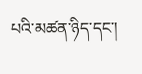པའི་མཚན་ཉིད་དང་།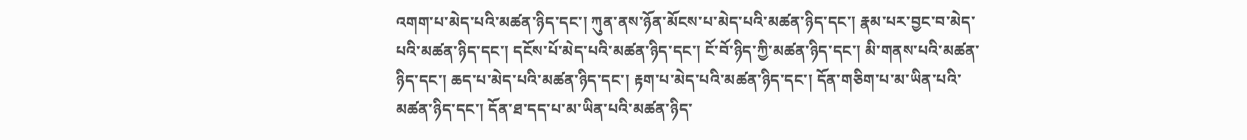འགག་པ་མེད་པའི་མཚན་ཉིད་དང་། ཀུན་ནས་ཉོན་མོངས་པ་མེད་པའི་མཚན་ཉིད་དང་། རྣམ་པར་བྱང་བ་མེད་པའི་མཚན་ཉིད་དང་། དངོས་པོ་མེད་པའི་མཚན་ཉིད་དང་། ངོ་བོ་ཉིད་ཀྱི་མཚན་ཉིད་དང་། མི་གནས་པའི་མཚན་ཉིད་དང་། ཆད་པ་མེད་པའི་མཚན་ཉིད་དང་། རྟག་པ་མེད་པའི་མཚན་ཉིད་དང་། དོན་གཅིག་པ་མ་ཡིན་པའི་མཚན་ཉིད་དང་། དོན་ཐ་དད་པ་མ་ཡིན་པའི་མཚན་ཉིད་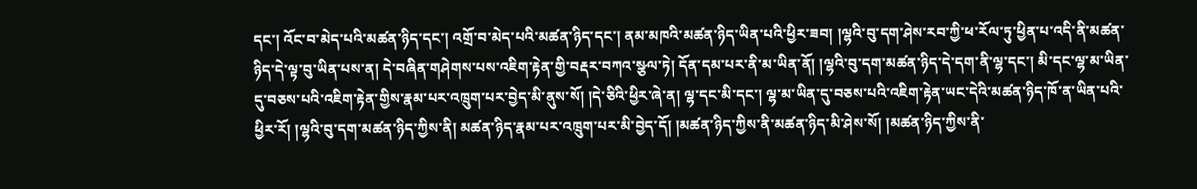དང་། འོང་བ་མེད་པའི་མཚན་ཉིད་དང་། འགྲོ་བ་མེད་པའི་མཚན་ཉིད་དང་། ནམ་མཁའི་མཚན་ཉིད་ཡིན་པའི་ཕྱིར་ཟབ། །ལྷའི་བུ་དག་ཤེས་རབ་ཀྱི་ཕ་རོལ་ཏུ་ཕྱིན་པ་འདི་ནི་མཚན་ཉིད་དེ་ལྟ་བུ་ཡིན་པས་ན། དེ་བཞིན་གཤེགས་པས་འཇིག་རྟེན་གྱི་བརྡར་བཀའ་སྩལ་ཏེ། དོན་དམ་པར་ནི་མ་ཡིན་ནོ། །ལྷའི་བུ་དག་མཚན་ཉིད་དེ་དག་ནི་ལྷ་དང་། མི་དང་ལྷ་མ་ཡིན་དུ་བཅས་པའི་འཇིག་རྟེན་གྱིས་རྣམ་པར་འཁྲུག་པར་བྱེད་མི་ནུས་སོ། །དེ་ཅིའི་ཕྱིར་ཞེ་ན། ལྷ་དང་མི་དང་། ལྷ་མ་ཡིན་དུ་བཅས་པའི་འཇིག་རྟེན་ཡང་དེའི་མཚན་ཉིད་ཁོ་ན་ཡིན་པའི་ཕྱིར་རོ། །ལྷའི་བུ་དག་མཚན་ཉིད་ཀྱིས་ནི། མཚན་ཉིད་རྣམ་པར་འཁྲུག་པར་མི་བྱེད་དོ། །མཚན་ཉིད་ཀྱིས་ནི་མཚན་ཉིད་མི་ཤེས་སོ། །མཚན་ཉིད་ཀྱིས་ནི་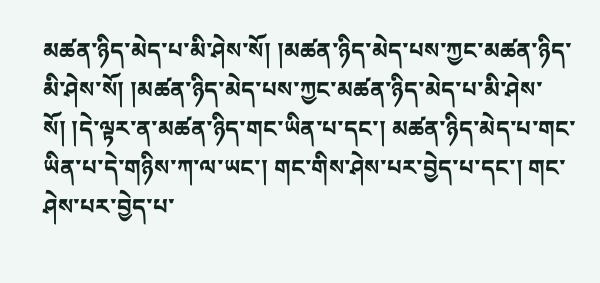མཚན་ཉིད་མེད་པ་མི་ཤེས་སོ། །མཚན་ཉིད་མེད་པས་ཀྱང་མཚན་ཉིད་མི་ཤེས་སོ། །མཚན་ཉིད་མེད་པས་ཀྱང་མཚན་ཉིད་མེད་པ་མི་ཤེས་སོ། །དེ་ལྟར་ན་མཚན་ཉིད་གང་ཡིན་པ་དང་། མཚན་ཉིད་མེད་པ་གང་ཡིན་པ་དེ་གཉིས་ཀ་ལ་ཡང་། གང་གིས་ཤེས་པར་བྱེད་པ་དང་། གང་ཤེས་པར་བྱེད་པ་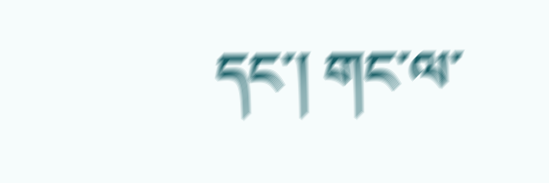དང་། གང་ལ་